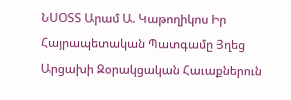ՆՍՕՏՏ Արամ Ա. Կաթողիկոս Իր Հայրապետական Պատգամը Յղեց
Արցախի Զօրակցական Հաւաքներուն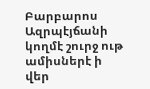Բարբարոս Ազրպէյճանի կողմէ շուրջ ութ ամիսներէ ի վեր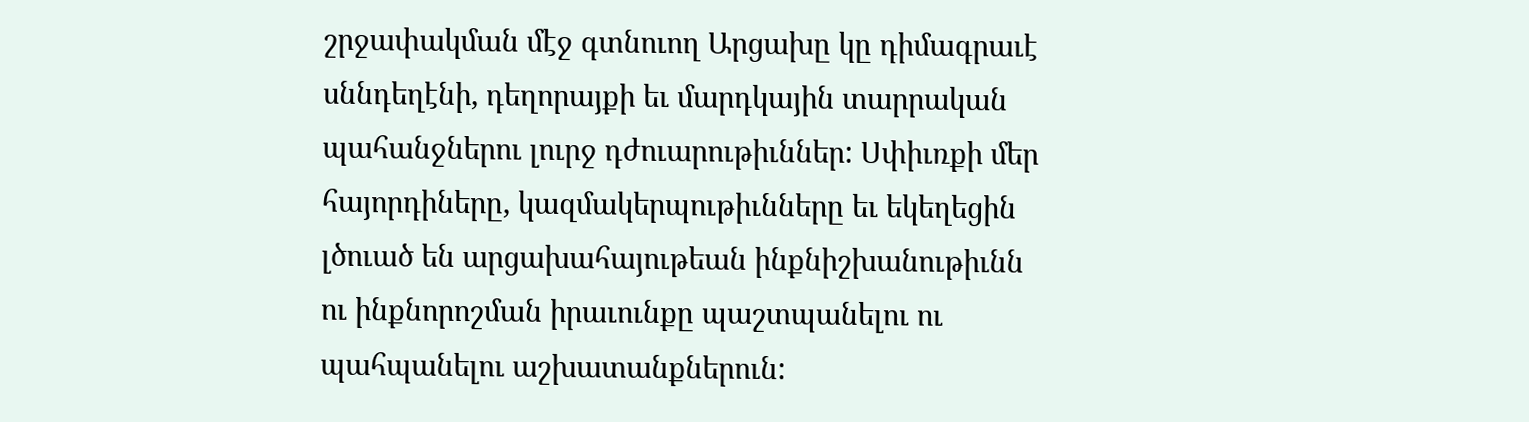շրջափակման մէջ գտնուող Արցախը կը դիմագրաւէ սննդեղէնի, դեղորայքի եւ մարդկային տարրական պահանջներու լուրջ դժուարութիւններ: Սփիւռքի մեր հայորդիները, կազմակերպութիւնները եւ եկեղեցին լծուած են արցախահայութեան ինքնիշխանութիւնն ու ինքնորոշման իրաւունքը պաշտպանելու ու պահպանելու աշխատանքներուն: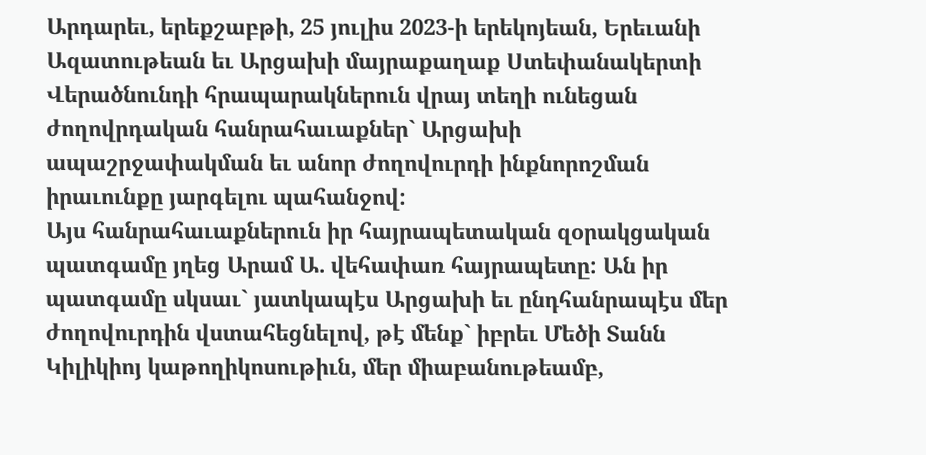Արդարեւ, երեքշաբթի, 25 յուլիս 2023-ի երեկոյեան, Երեւանի Ազատութեան եւ Արցախի մայրաքաղաք Ստեփանակերտի Վերածնունդի հրապարակներուն վրայ տեղի ունեցան ժողովրդական հանրահաւաքներ` Արցախի ապաշրջափակման եւ անոր ժողովուրդի ինքնորոշման իրաւունքը յարգելու պահանջով:
Այս հանրահաւաքներուն իր հայրապետական զօրակցական պատգամը յղեց Արամ Ա. վեհափառ հայրապետը: Ան իր պատգամը սկսաւ` յատկապէս Արցախի եւ ընդհանրապէս մեր ժողովուրդին վստահեցնելով, թէ մենք` իբրեւ Մեծի Տանն Կիլիկիոյ կաթողիկոսութիւն, մեր միաբանութեամբ,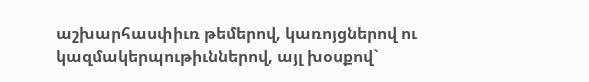աշխարհասփիւռ թեմերով, կառոյցներով ու կազմակերպութիւններով, այլ խօսքով`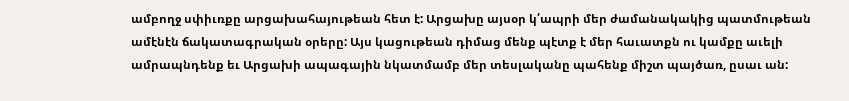ամբողջ սփիւռքը արցախահայութեան հետ է: Արցախը այսօր կ՛ապրի մեր ժամանակակից պատմութեան ամէնէն ճակատագրական օրերը: Այս կացութեան դիմաց մենք պէտք է մեր հաւատքն ու կամքը աւելի ամրապնդենք եւ Արցախի ապագային նկատմամբ մեր տեսլականը պահենք միշտ պայծառ, ըսաւ ան: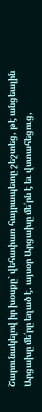Շարունակելով իր խօսքը` վեհափառ հայրապետը շեշտեց, թէ անցեալին Արցախը մե՛րը եղած է. այսօր Արցախը մե՛րն է եւ վստահեցուց,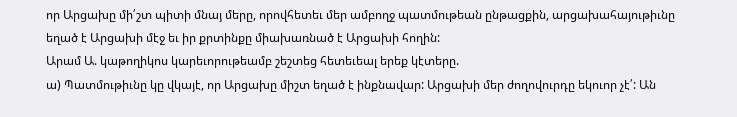որ Արցախը մի՛շտ պիտի մնայ մերը, որովհետեւ մեր ամբողջ պատմութեան ընթացքին, արցախահայութիւնը եղած է Արցախի մէջ եւ իր քրտինքը միախառնած է Արցախի հողին:
Արամ Ա. կաթողիկոս կարեւորութեամբ շեշտեց հետեւեալ երեք կէտերը.
ա) Պատմութիւնը կը վկայէ, որ Արցախը միշտ եղած է ինքնավար: Արցախի մեր ժողովուրդը եկուոր չէ՛: Ան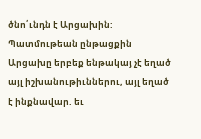ծնո՛ւնդն է Արցախին: Պատմութեան ընթացքին Արցախը երբեք ենթակայ չէ եղած այլ իշխանութիւններու, այլ եղած է ինքնավար. եւ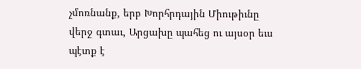չմոռնանք, երբ Խորհրդային Միութիւնը վերջ գտաւ, Արցախը պահեց ու այսօր եւս պէտք է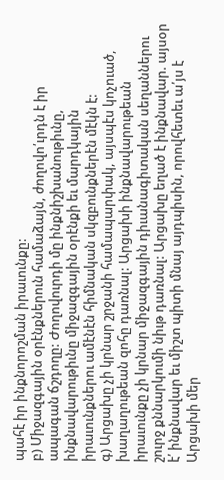պահէ իր ինքնորոշման իրաւունքը:
բ) Միջազգային օրէնքներուն համաձայն, ժողովո՛ւրդն է իր ապագան ճշդողը: Ժողովուրդի մը ինքնիշխանութիւնը, ինքնավարութիւնը միջազգային օրէնքի եւ մարդկային իրաւունքներու ամէնէն հիմնական սկզբունքներէն մէկն է:
գ) Արցախը չի կրնար շրջանի համապարփակ, այսպէս կոչուած, խաղաղութեան զոհը դառնալ: Արցախի ինքնավարութեան իրաւունքը չի կրնար միջազգային դիւանագիտական սեղաններու շուրջ քննարկումի նիւթ դառնալ: Արցախը եղած է ինքնավար. այսօր է՛ ինքնավար եւ միշտ պիտի մնայ այդպիսին, որովհետեւ ա՛յս է Արցախի մեր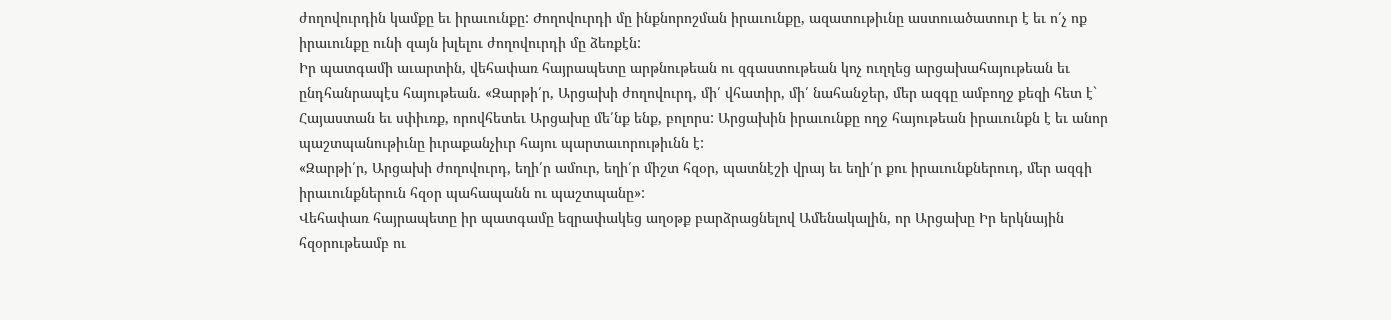ժողովուրդին կամքը եւ իրաւունքը: Ժողովուրդի մը ինքնորոշման իրաւունքը, ազատութիւնը աստուածատուր է եւ ո՛չ ոք իրաւունքը ունի զայն խլելու ժողովուրդի մը ձեռքէն:
Իր պատգամի աւարտին, վեհափառ հայրապետը արթնութեան ու զգաստութեան կոչ ուղղեց արցախահայութեան եւ ընդհանրապէս հայութեան. «Զարթի՛ր, Արցախի ժողովուրդ, մի՛ վհատիր, մի՛ նահանջեր, մեր ազգը ամբողջ քեզի հետ է` Հայաստան եւ սփիւռք, որովհետեւ Արցախը մե՛նք ենք, բոլորս: Արցախին իրաւունքը ողջ հայութեան իրաւունքն է եւ անոր պաշտպանութիւնը իւրաքանչիւր հայու պարտաւորութիւնն է:
«Զարթի՛ր, Արցախի ժողովուրդ, եղի՛ր ամուր, եղի՛ր միշտ հզօր, պատնէշի վրայ եւ եղի՛ր քու իրաւունքներուդ, մեր ազգի իրաւունքներուն հզօր պահապանն ու պաշտպանը»:
Վեհափառ հայրապետը իր պատգամը եզրափակեց աղօթք բարձրացնելով Ամենակալին, որ Արցախը Իր երկնային հզօրութեամբ ու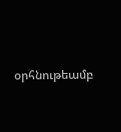օրհնութեամբ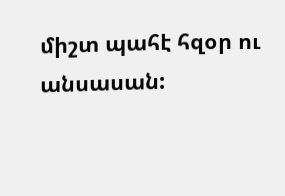միշտ պահէ հզօր ու անսասան: